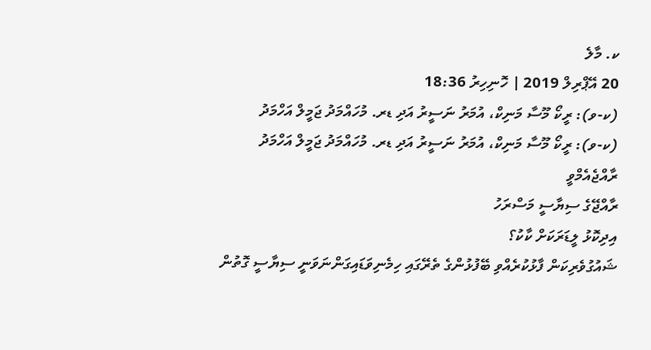ކ. މާލެ
20 އޭޕްރިލް 2019 | ހޮނިހިރު 18:36
(ކ-ވ): ރީކޯ މޫސާ މަނިކް، އުމަރު ނަސީރު އަދި ޑރ. މުހައްމަދު ޖަމީލް އަހްމަދު
(ކ-ވ): ރީކޯ މޫސާ މަނިކް، އުމަރު ނަސީރު އަދި ޑރ. މުހައްމަދު ޖަމީލް އަހްމަދު
ރާއްޖެއެމްވީ
ރާއްޖޭގެ ސިޔާސީ މަސްރަހު
އިދިކޮޅު ލީޑަރަކަށް ކާކު؟
ޝައުގުވެރިކަން ފާޅުކުރެއްވި ބޭފުޅުންގެ ތެރޭގައި ހިމެނިވަޑައިގަންނަވަނީ ސިޔާސީ ގޮތުން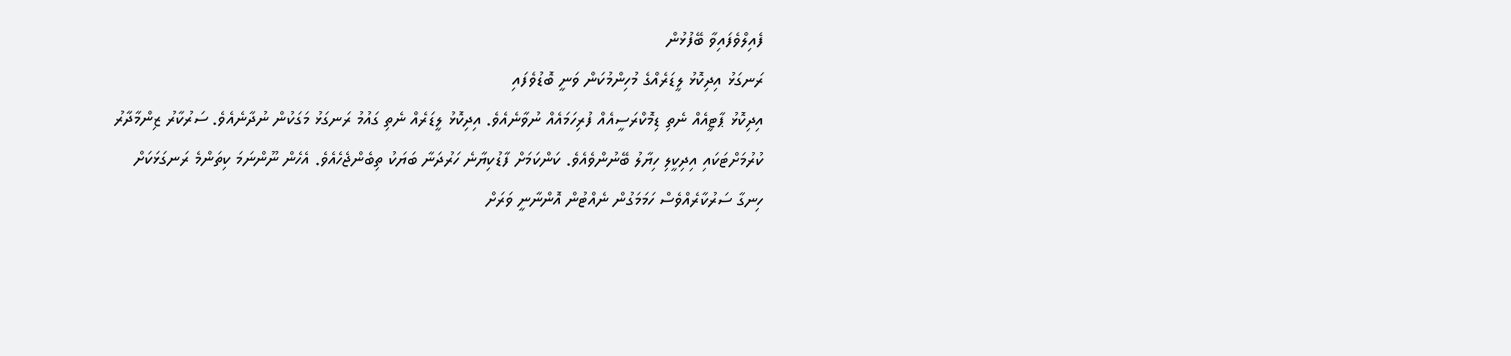ފެއިލްވެފައިވާ ބޭފުޅުން
ރަނގަޅު އިދިކޮޅު ލީޑަރެއްގެ މުހިންމުކަން ވަނީ ބޮޑުވެފައި
އިދިކޮޅު ޕާޓީއެއް ނެތި ޑިމޮކްރަސީއެއް ފުރިހަމައެއް ނުވާނެއެވެ. އިދިކޮޅު ލީޑަރެއް ނެތި ގައުމު ރަނގަޅު މަގަކުން ނުދާނެއެވެ. ސަރުކާރު ޒިންމާދާރު ކުރުމަށްޓަކައި އިދިކީލި ހިޔާލު ބޭނުންވެއެވެ. ކަންކަމަށް ފާޑުކިޔާނެ ހަރުދަނާ ބަޔަކު ތިބެންޖެހެއެވެ. އެހެން ނޫންނަމަ ކިތަންމެ ރަނގަޅަކަށް ހިނގާ ސަރުކާރެއްވެސް ހަމަމަގުން ނެއްޓުން އޮންނާނީ ވަރަށް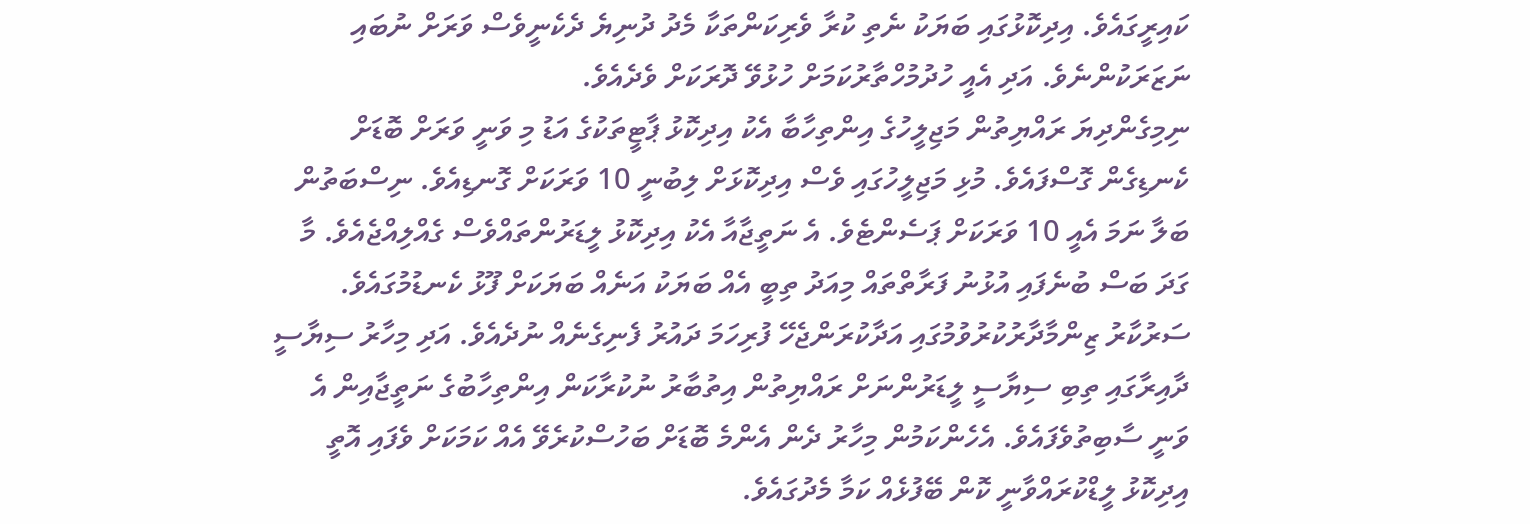ކައިރީގައެވެ. އިދިކޮޅުގައި ބަޔަކު ނެތި ކުރާ ވެރިކަންތަކާ މެދު ދުނިޔެ ދެކެނީވެސް ވަރަށް ނުބައި ނަޒަރަކުންނެވެ. އަދި އެއީ ހުދުމުހްތާރުކަމަށް ހުޅުވޭ ދޮރަކަށް ވެދެއެވެ.
ނިމިގެންދިޔަ ރައްޔިތުން މަޖިލީހުގެ އިންތިހާބާ އެކު އިދިކޮޅު ޕާޓީތަކުގެ އަޑު މި ވަނީ ވަރަށް ބޮޑަށް ކެނޑިގެން ގޮސްފައެވެ. މުޅި މަޖިލީހުގައި ވެސް އިދިކޮޅަށް ލިބުނީ 10 ވަރަކަށް ގޮނޑިއެވެ. ނިސްބަތުން ބަލާ ނަމަ އެއީ 10 ވަރަކަށް ޕަސެންޓެވެ. އެ ނަތީޖާއާ އެކު އިދިކޮޅު ލީޑަރުންތައްވެސް ގެއްލިއްޖެއެވެ. މާ ގަދަ ބަސް ބުނެފައި އުޅުނު ފަރާތްތައް މިއަދު ތިބީ އެއް ބަޔަކު އަނެއް ބަޔަކަށް ފޫޅު ކެނޑުމުގައެވެ. ސަރުކާރު ޒިންމާދާރުކުރުވުމުގައި އަދާކުރަންޖެހޭ ފުރިހަމަ ދައުރު ފެނިގެނެއް ނުދެއެވެ. އަދި މިހާރު ސިޔާސީ ދާއިރާގައި ތިބި ސިޔާސީ ލީޑަރުންނަށް ރައްޔިތުން އިތުބާރު ނުކުރާކަން އިންތިހާބުގެ ނަތީޖާއިން އެ ވަނީ ސާބިތުވެފައެވެ. އެހެންކަމުން މިހާރު ދެން އެންމެ ބޮޑަށް ބަހުސްކުރެވޭ އެއް ކަމަކަށް ވެފައި އޮތީ އިދިކޮޅު ލީޑްކުރައްވާނީ ކޮން ބޭފުޅެއް ކަމާ މެދުގައެވެ.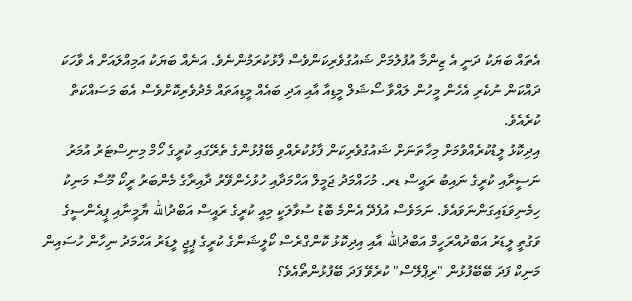އެތައް ބަޔަކު ދަނީ އެ ޒިންމާ އުފުލުމަށް ޝައުގުވެރިކަންވެސް ފާޅުކުރަމުންނެވެ. އަނެއް ބަޔަކު އަމިއްލައަށް އެ ވާހަކަ ދައްކަން ނުކެރި އެހެން މީހުން ލައްވާ ސޯޝަލް މީޑިއާ އާއި އަދި ބައެއް މީޑިއަތައް މެދުވެރިކޮށްވެސް އެބަ މަސައްކަތް ކުރެއެވެ.
އިދިކޮޅު ލީޑުކުރެއްވުމަށް މިހާތަނަށް ޝައުގުވެރިކަން ފާޅުކުރެއްވި ބޭފުޅުންގެ ތެރޭގައި ކުރީގެ ހޯމް މިނިސްޓަރު އުމަރު ނަސީރާއި ކުރީގެ ނައިބު ރައީސް ޑރ. މުހައްމަދު ޖަމީލް އަހްމަދާއި ހުޅުހެންވޭރު ދާއިރާގެ މެންބަރު ރީކޯ މޫސާ މަނިކު ހިމެނިވަޑައިގަންނަވައެވެ. ނަމަވެސް އުފެދޭ އެންމެ ބޮޑު ސުވާލަކީ މިއީ ކުރީގެ ރައީސް އަބްދުالله ޔާމީނާއި ޕީއެންސީގެ ވަގުތީ ލީޑަރު އަބްދުއްރަހީމް އަބްދުالله އާއި އިދިކޮޅު ކޮންގްރެސް ކޯލީޝަންގެ ކުރީގެ ޕީޖީ ލީޑަރު އަހްމަދު ނިހާން ހުސައިން މަނިކް ފަދަ ބޭބޭފުޅުން "ރިޕްލޭސް" ކުރެވޭ ފަދަ ބޭފުޅުންތޯއެވެ؟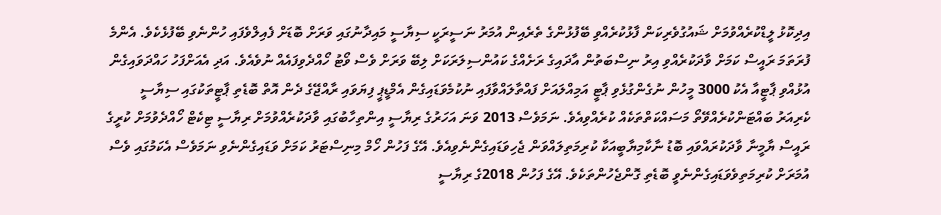އިދިކޮޅު ލީޑްކުރެއްވުމަށް ޝައުގުވެރިކަން ފާޅުކުރެއްވި ބޭފުޅުންގެ ތެރެއިން އުމަރު ނަސީރަކީ ސިޔާސީ މައިދާނުގައި ވަރަށް ބޮޑަށް ފެއިލްވެފައި ހުންނެވި ބޭފުޅެކެވެ. އެންމެ ފުރަތަމަ ރައީސް ކަމަށް ވާދަކުރެއްވި އިރު ނިސްބަތުން އާދައިގެ ރަށެއްގެ ކައުންސިލަރަކަށް ލިބޭ ވަރަށް ވެސް ވޯޓު ހޯއްދެވިފައެއް ނުވެއެވެ. އަދި އެއަށްފަހު ހައްދަވައިގެން އުޅުއްވި ޕާޓީއާ އެކު 3000 މީހުން ނުގެންގުޅެވި ޕާޓީ އަމިއްލައަށް ފައްތާލައްވާފައި ނުކުމެވަޑައިގެން އެމްޑީޕީ ފިޔަވައި ރާއްޖޭގެ ދެން އޮތް ބޮޑެތި ޕާޓީތަކުގައި ސިޔާސީ ކެރިއަރު ބައްޓަންކުރެއްވޭތޯ މަސައްކަތްތަކެއް ކުރެއްވިއެވެ. ނަމަވެސް 2013 ވަނަ އަހަރުގެ ރިޔާސީ އިންތިހާބުގައި ވާދަކުރެއްވުމަށް ރިޔާސީ ޓިކެޓް ހޯއްދެވުމަށް ކުރީގެ ރައީސް ޔާމީނާ ވާދަކުރައްވައި ބޮޑު ނާކާމިޔާބީއަކާ ކުރިމަތިލައްވަން ޖެހިވަޑައިގެންނެވިއެވެ. އޭގެ ފަހުން ހޯމް މިނިސްޓަރު ކަމަށް ވަޑައިގެންނެވި ނަމަވެސް އެކަމުގައި ވެސް އުމަރަށް ކުރިމަތިވެވަޑައިގެންނެވީ ބޮޑެތި ގޮންޖެހުންތަކެވެ. އޭގެ ފަހުން 2018ގެ ރިޔާސީ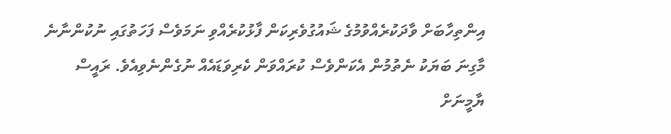އިންތިހާބަށް ވާދަކުރެއްވުމުގެ ޝައުގުވެރިކަން ފާޅުކުރެއްވި ނަމަވެސް ފަހަތުގައި ނުކުންނާނެ މާގިނަ ބަޔަކު ނެތުމުން އެކަންވެސް ކުރައްވަން ކެރިވަޑައެއް ނުގެންނެވިއެވެ. ރައީސް ޔާމީނަށް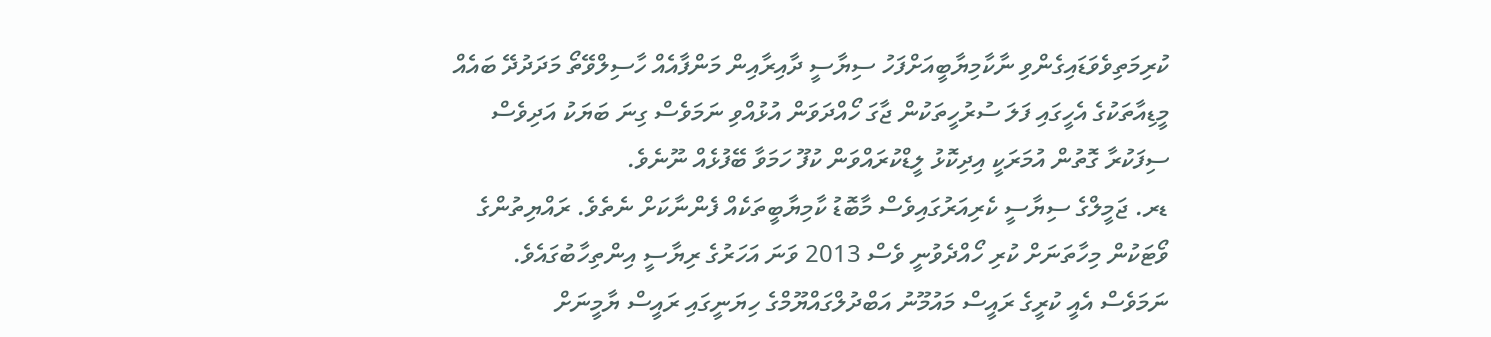ކުރިމަތިވެވަޑައިގެންވި ނާކާމިޔާބީއަށްފަހު ސިޔާސީ ދާއިރާއިން މަންފާއެއް ހާސިލްވޭތޯ މަދަދުދޭ ބައެއް މީޑިއާތަކުގެ އެހީގައި ފަލަ ސުރުހީތަކުން ޖާގަ ހޯއްދަވަން އުޅުއްވި ނަމަވެސް ގިނަ ބަޔަކު އަދިވެސް ސިފަކުރާ ގޮތުން އުމަރަކީ އިދިކޮޅު ލީޑްކުރައްވަން ކުފޫ ހަމަވާ ބޭފުޅެއް ނޫނެވެ.
ޑރ. ޖަމީލްގެ ސިޔާސީ ކެރިއަރުގައިވެސް މާބޮޑު ކާމިޔާބީތަކެއް ފެންނާކަށް ނެތެވެ. ރައްޔިތުންގެ ވޯޓަކުން މިހާތަނަށް ކުރި ހޯއްދެވުނީ ވެސް 2013 ވަނަ އަހަރުގެ ރިޔާސީ އިންތިހާބުގައެވެ. ނަމަވެސް އެއީ ކުރީގެ ރައީސް މައުމޫނު އަބްދުލްގައްޔޫމްގެ ހިޔަނީގައި ރައީސް ޔާމީނަށް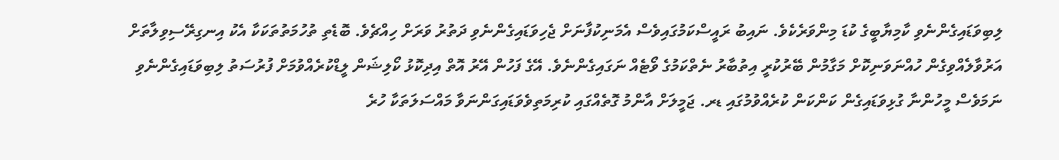ލިބިވަޑައިގެންނެވި ކާމިޔާބީގެ ކުޑަ މިންވަރެކެވެ. ނައިބު ރައީސްކަމުގައިވެސް އެމަނިކުފާނަށް ޖެހިވަޑައިގެންނެވި ދަތުރު ވަރަށް ހިއްޗެވެ. ބޮޑެތި ތުހުމަތުތަކަކާ އެކު އިނގިރޭސިވިލާތަށް އަރުވާލެއްވިގެން ހުއްނަވަނިކޮށް މަގާމުން ބޭރުކުރީ އިތުބާރު ނެތްކަމުގެ ވޯޓެއް ނަގައިގެންނެވެ. އޭގެ ފަހުން އޭރު އޮތް އިދިކޮޅު ކޯލިޝަން ލީޑްކުރެއްވުމަށް ފުރުސަތު ލިބިވަޑައިގެންނެވި ނަމަވެސް މީހުންނާ ގުޅިވަޑައިގެން ކަންކަން ކުރެއްވުމުގައި ޑރ. ޖަމީލަށް އާންމު ގޮތެއްގައި ކުރިމަތިވެވަޑައިގަންނަވާ މައްސަލަތަކާ ހުރެ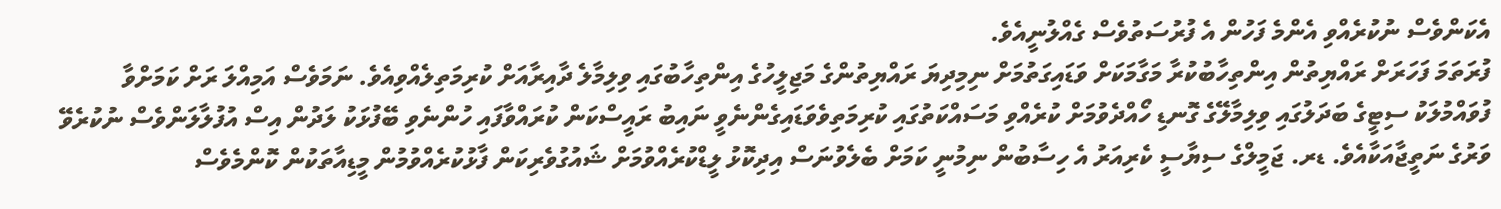އެކަންވެސް ނުކުރެއްވި އެންމެ ފަހުން އެ ފުރުސަތުވެސް ގެއްލުނީއެވެ.
ފުރަތަމަ ފަހަރަށް ރައްޔިތުން އިންތިހާބުކުރާ މަގާމަކަށް ވަޑައިގަތުމަށް ނިމިދިޔަ ރައްޔިތުންގެ މަޖިލީހުގެ އިންތިހާބުގައި ވިލިމާލެ ދާއިރާއަށް ކުރިމަތިލެއްވިއެވެ. ނަމަވެސް އަމިއްލަ ރަށް ކަމަށްވާ ފުވައްމުލަކު ސިޓީގެ ބަދަލުގައި ވިލިމާލޭގެ ގޮނޑި ހޯއްދެވުމަށް ކުރެއްވި މަސައްކަތުގައި ކުރިމަތިވެވަޑައިގެންނެވީ ނައިބު ރައީސްކަން ކުރައްވާފައި ހުންނެވި ބޭފުޅަކު ލަދުން އިސް އުފުލާލަންވެސް ނުކުރެވޭ ވަރުގެ ނަތީޖާއަކާއެވެ. ޑރ. ޖަމީލްގެ ސިޔާސީ ކެރިއަރު އެ ހިސާބުން ނިމުނީ ކަމަށް ބެލެވުނަސް އިދިކޮޅު ލީޑްކުރެއްވުމަށް ޝައުގުވެރިކަން ފާޅުކުރެއްވުމުން މީޑިއާތަކުން ކޮންމެވެސް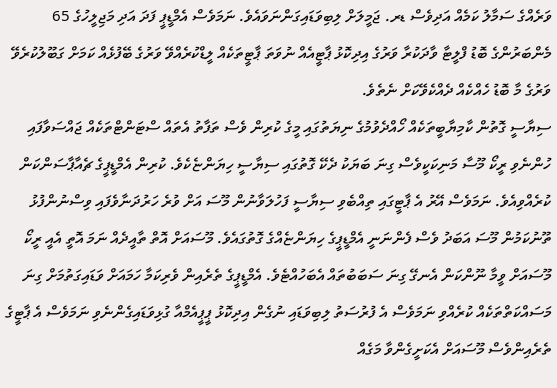ވަރެއްގެ ސަމާލު ކަމެއް އަދިވެސް ޑރ. ޖަމީލަށް ލިބިވަޑައިގަންނަވައެވެ. ނަމަވެސް އެމްޑީޕީ ފަދަ އަދި މަޖިލީހުގެ 65 މެންބަރުންގެ ބޮޑު ފްލީޓާ ވާދަކުރާ ވަރުގެ އިދިކޮޅު ޕާޓީއެއް ނުވަތަ ޕާޓީތަކެއް ލީޑްކުރެއްވޭ ވަރުގެ ބޭފުޅެއް ކަމަށް ގަބޫލުކުރެވޭ ވަރުގެ މާ ބޮޑު ހެއްކެއް ދެއްކެވޭކަށް ނެތެވެ.
ސިޔާސީ ގޮތުން ކާމިޔާބީތަކެއް ހޯއްދެވުމުގެ ނިޔަތުގައި މީގެ ކުރިން ވެސް ތަފާތު އެތައް ސްޓަންޓްތަކެއް ޖައްސަވާފައި ހުންނެވި ރީކޯ މޫސާ މަނިކަކީވެސް ގިނަ ބަޔަކު ދެކޭ ގޮތުގައި ސިޔާސީ ހިޔަންޏެކެވެ. ކުރިން އެމްޑީޕީގެ ޗެއާޕާސަންކަން ކުރެއްވިއެވެ. ނަމަވެސް އޭރު އެ ޕާޓީގައި ތިއްބެވި ސިޔާސީ ފަހުލަވާނުން މޫސަ އަށް ވުރެ ހަރުދަނާވެފައި ވިސްނުންފުޅު ތޫނުކަމުން މޫސަ އަބަދު ވެސް ފެންނަނީ އެމްޑީޕީގެ ހިޔަންޏެއްގެ ގޮތުގައެވެ. މޫސައަށް އޮތް ތާއީދެއް ނަމަ އޮތީ އެއީ ރީކޯ މޫސައަށް ވީމާ ނޫންކަން އެނގޭ ގިނަ ސަބަބުތައް އެބަހުއްޓެވެ. އެމްޑީޕީގެ ތެރެއިން ވެރިކަމާ ހަމައަށް ވަޑައިގަތުމަށް ގިނަ މަސައްކަތްތަކެއް ކުރެއްވި ނަމަވެސް އެ ފުރުސަތު ލިބިވަޑައި ނުގެން އިދިކޮޅު ޕީޕީއެމްއާ ގުޅިވަޑައިގެންނެވި ނަމަވެސް އެ ޕާޓީގެ ތެރެއިންވެސް މޫސައަށް އެކަށީގެންވާ މަގެއް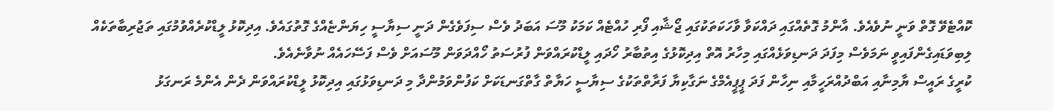ކޮއްޓެވޭ ގޮތް ވަނީ ނުވެއެވެ. އާންމު ގޮތެއްގައި ދައްކަވާ ވާހަކަތަކުގައި ޖޯޝާއި ފޯރި ހުއްޓެއް ކަމަކު މޫސަ އަބަދު ވެސް ސިފަވެގެން ދަނީ ސިޔާސީ ހިޔަންޏެއްގެ ގޮތުގައެވެ. އިދިކޮޅު ލީޑްކުރެއްވުމުގައި ތަޖުރިބާތަކެއް ލިބިވަޑައިގެންފައިވީ ނަމަވެސް މިފަދަ ދަނޑިވަޅެއްގައި މިހާރު އޮތް އިދިކޮޅުގެ އިތުބާރު ހޯދައި ލީޑްކުރައްވަން ފުރުސަތު ހޯއްދަވަން މޫސައަށް ވެސް ފަސޭހައެއް ނުވާނެއެވެ.
ކުރީގެ ރައީސް ޔާމިނާއި އަބްދުއްރަހީމާއި ނިހާން ފަދަ ޕީޕީއެމްގެ ނަގާކިޔާ ފަރާތްތަކުގެ ސިޔާސީ ހަޔާތް ގާތްގަނޑަކަށް ކަފުންވަމުންދާ މި ދަނޑިވަޅުގައި އިދިކޮޅު ލީޑްކުރައްވަން ދެން އެންމެ ރަނގަޅު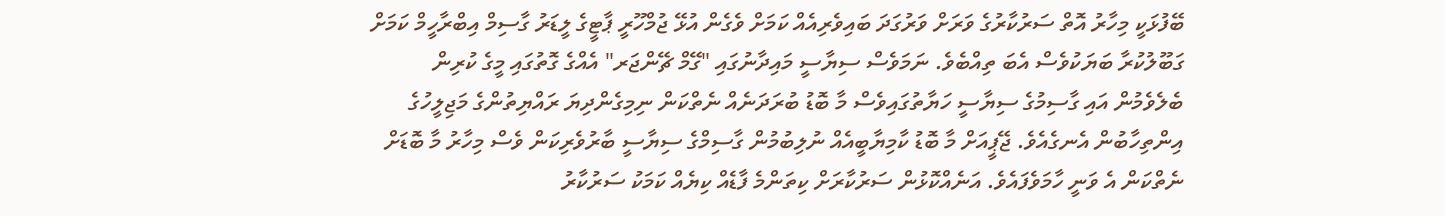ބޭފުޅަކީ މިހާރު އޮތް ސަރުކާރުގެ ވަރަށް ވަރުގަދަ ބައިވެރިއެއް ކަމަށް ވެގެން އުޅޭ ޖުމްހޫރީ ޕާޓީގެ ލީޑަރު ގާސިމް އިބްރާހީމް ކަމަށް ގަބޫލުކުރާ ބަޔަކުވެސް އެބަ ތިއްބެވެ. ނަމަވެސް ސިޔާސީ މައިދާނުގައި "ގޭމް ޗޭންޖަރ" އެއްގެ ގޮތުގައި މީގެ ކުރިން ބެލެވެމުން އައި ގާސިމުގެ ސިޔާސީ ހަޔާތުގައިވެސް މާ ބޮޑު ބުރަދަނެއް ނެތްކަން ނިމިގެންދިޔަ ރައްޔިތުންގެ މަޖިލީހުގެ އިންތިހާބުން އެނގެއެވެ. ޖޭޕީއަށް މާ ބޮޑު ކާމިޔާބީއެއް ނުލިބުމުން ގާސިމްގެ ސިޔާސީ ބާރުވެރިކަން ވެސް މިހާރު މާ ބޮޑަށް ނެތްކަން އެ ވަނީ ހާމަވެފައެވެ. އަނެއްކޮޅުން ސަރުކާރަށް ކިތަންމެ ފާޑެއް ކިޔެއް ކަމަކު ސަރުކާރު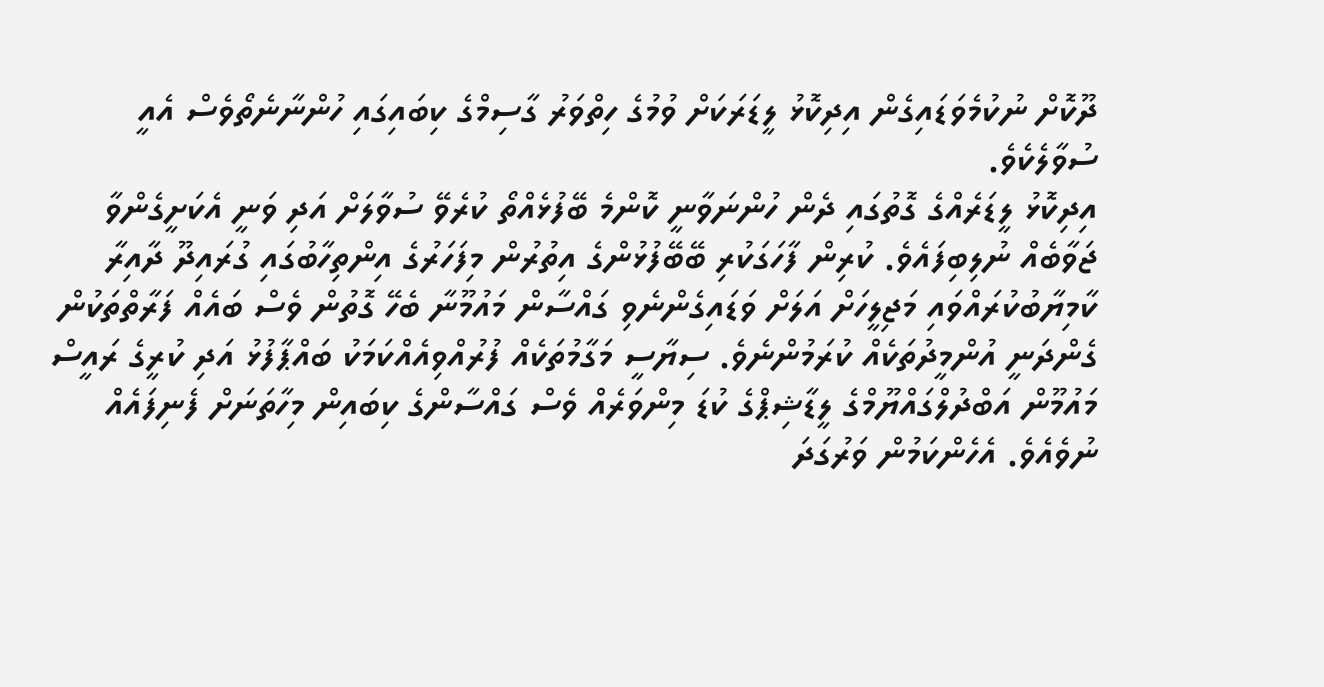ދޫކޮށް ނުކުމެވަޑައިގެން އިދިކޮޅު ލީޑަރަކަށް ވުމުގެ ހިތްވަރު ގާސިމްގެ ކިބައިގައި ހުންނާނެތޯވެސް އެއީ ސުވާލެކެވެ.
އިދިކޮޅު ލީޑަރެއްގެ ގޮތުގައި ދެން ހުންނަވާނީ ކޮންމެ ބޭފުޅެއްތޯ ކުރެވޭ ސުވާލަށް އަދި ވަނީ އެކަށީގެންވާ ޖަވާބެއް ނުލިބިފައެވެ. ކުރިން ފާހަގަކުރި ބޭބޭފުޅުންގެ އިތުރުން މިފަހަރުގެ އިންތިހާބުގައި ގުރައިދޫ ދާއިރާ ކާމިޔާބުކުރައްވައި މަޖިލީހަށް އަލަށް ވަޑައިގެންނެވި ގައްސާން މައުމޫނާ ބެހޭ ގޮތުން ވެސް ބައެއް ފަރާތްތަކުން ގެންދަނީ އުންމީދުތަކެއް ކުރަމުންނެވެ. ސިޔާސީ މަގާމުތަކެއް ފުރުއްވިއެއްކަމަކު ބައްޕާފުޅު އަދި ކުރީގެ ރައީސް މައުމޫން އަބްދުލްގައްޔޫމްގެ ލީޑާޝިޕްގެ ކުޑަ މިންވަރެއް ވެސް ގައްސާންގެ ކިބައިން މިހާތަނަށް ފެނިފައެއް ނުވެއެވެ. އެހެންކަމުން ވަރުގަދަ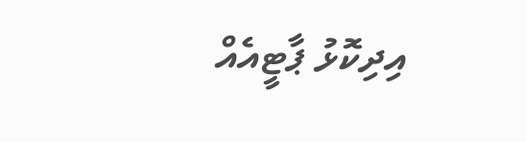އިދިކޮޅު ޕާޓީއެއް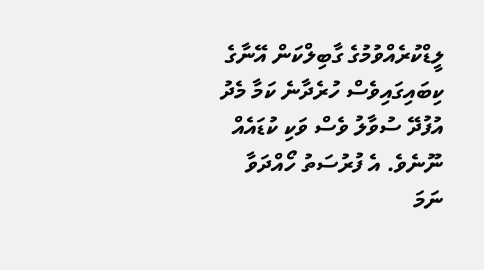ލީޑްކުރެއްވުމުގެ ގާބިލްކަން އޭނާގެ ކިބައިގައިވެސް ހުރެދާނެ ކަމާ މެދު އުފުދޭ ސުވާލު ވެސް ވަކި ކުޑައެއް ނޫނެވެ. އެ ފުރުސަތު ހޯއްދަވާ ނަމަ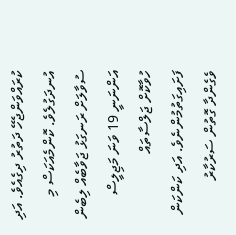ކުރައްވަންޖެހޭ ދަތުރު ދިގެއެވެ. އަދި އުނދަގުލެވެ. ކޮންމެއަކަސް މި ސުވާލަށް ރަނގަޅު ޖަވާބެއް ލިބެން އަންނަނީ 19 ވަނަ މަޖިލީސް ހުވާކޮށް ޖަލްސާތައް ފަށައިގަތުމުންނެވެ. އަދި ކަންކަން ވެގެންދާ ގޮތުން ސަރުކާރު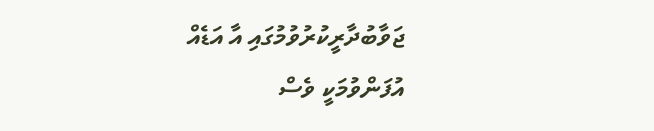ޖަވާބުދާރީކުރުވުމުގައި އާ އަޑެއް އުފަންވުމަކީ ވެސް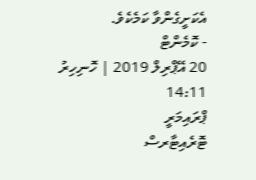އެކަށީގެންވާ ކަމެކެވެ.
- ކޮމެންޓް
20 އޭޕްރިލް 2019 | ހޮނިހިރު 14:11
ޕްރައިމަރީ
ޓޮރެއިޓާރސް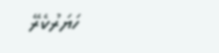ހަޔަރުކެރޭ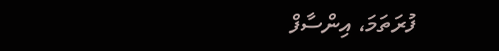ފުރަތަމަ، އިންސާފް